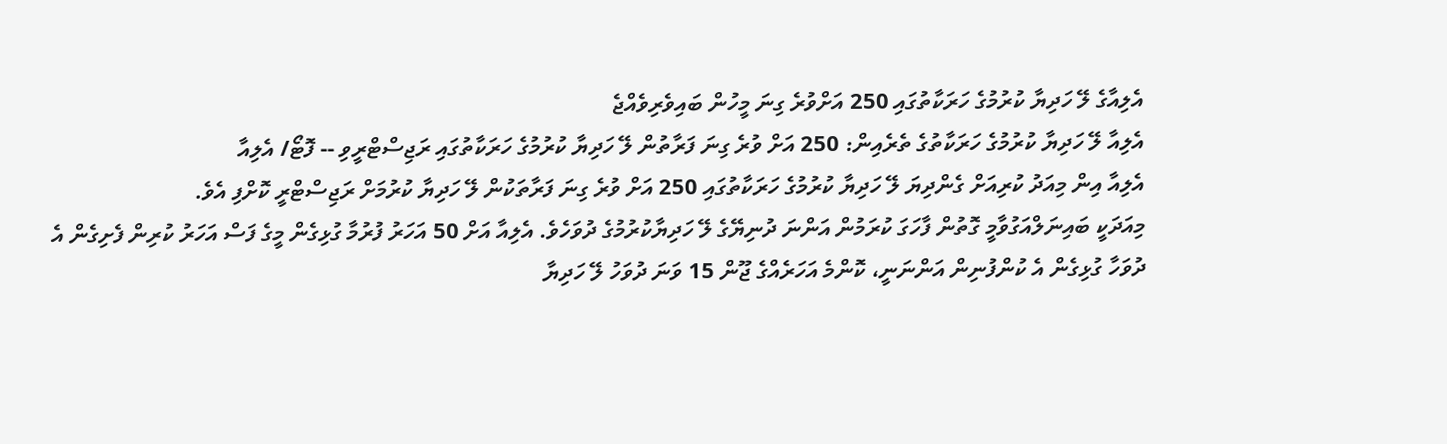އެލިއާގެ ލޭ ހަދިޔާ ކުރުމުގެ ހަރަކާތުގައި 250 އަށްވުރެ ގިނަ މީހުން ބައިވެރިވެއްޖެ
އެލިއާ ލޭ ހަދިޔާ ކުރުމުގެ ހަރަކާތުގެ ތެރެއިން: 250 އަށް ވުރެ ގިނަ ފަރާތުން ލޭ ހަދިޔާ ކުރުމުގެ ހަރަކާތުގައި ރަޖިސްޓްރީވި -- ފޮޓޯ/ އެލިއާ
އެލިއާ އިން މިއަދު ކުރިއަށް ގެންދިޔަ ލޭ ހަދިޔާ ކުރުމުގެ ހަރަކާތުގައި 250 އަށް ވުރެ ގިނަ ފަރާތަކުން ލޭ ހަދިޔާ ކުރުމަށް ރަޖިސްޓްރީ ކޮށްފި އެވެ.
މިއަދަކީ ބައިނަލްއަގުވާމީ ގޮތުން ފާހަގަ ކުރަމުން އަންނަ ދުނިޔޭގެ ލޭ ހަދިޔާކުރުމުގެ ދުވަހެވެ. އެލިއާ އަށް 50 އަހަރު ފުރުމާ ގުޅިގެން މީގެ ފަސް އަހަރު ކުރިން ފެށިގެން އެ ދުވަހާ ގުޅިގެން އެ ކުންފުނިން އަންނަނީ، ކޮންމެ އަހަރެއްގެ ޖޫން 15 ވަނަ ދުވަހު ލޭ ހަދިޔާ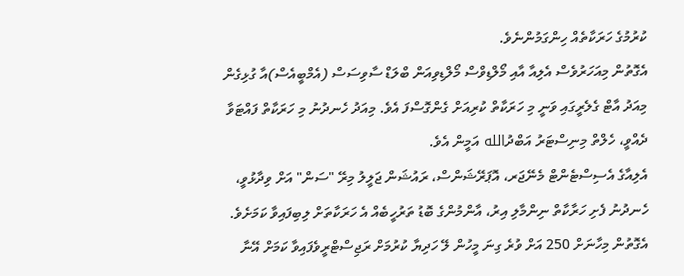ކުރުމުގެ ހަރަކާތެއް ހިންގަމުންނެވެ.
އެގޮތުން މިއަހަރުވެސް އެލިއާ އާއި މޯލްޑިވްސް މޯލްޑިވިއަން ބްލަޑް ސާވިސަސް (އެމްބީއެސް)އާ ގުޅިގެން މިއަދު އާޓް ގެލެރީގައި ވަނީ މި ހަރަކާތް ކުރިއަށް ގެންގޮސްފަ އެވެ. މިއަދު ހެނދުނު މި ހަރަކާތް ފައްޓަވާ ދެއްވީ، ހެލްތް މިނިސްޓަރު އަބްދުالله އަމީން އެވެ.
އެލިއާގެ އެސިސްޓެންޓް މެނޭޖަރ، އޮޕަރޭޝަންސް، ރައުޝަން ޖަލީލު މިރޭ "ސަން" އަށް ވިދާޅުވީ، ހެނދުނު ފެށި ހަރާކާތް ނިންމާލި އިރު، އާންމުންގެ ބޮޑު ތަރުހީބެއް އެ ހަރަކާތަށް ލިބިފައިވާ ކަމަށެވެ. އެގޮތުން މިހާނަށް 250 އަށް ވުރެ ގިނަ މީހުން ލޭ ހަދިޔާ ކުރުމަށް ރަޖިސްޓްރީވެފައިވާ ކަމަށް އޭނާ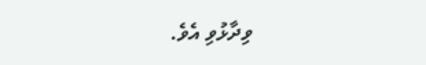ވިދާޅުވި އެވެ.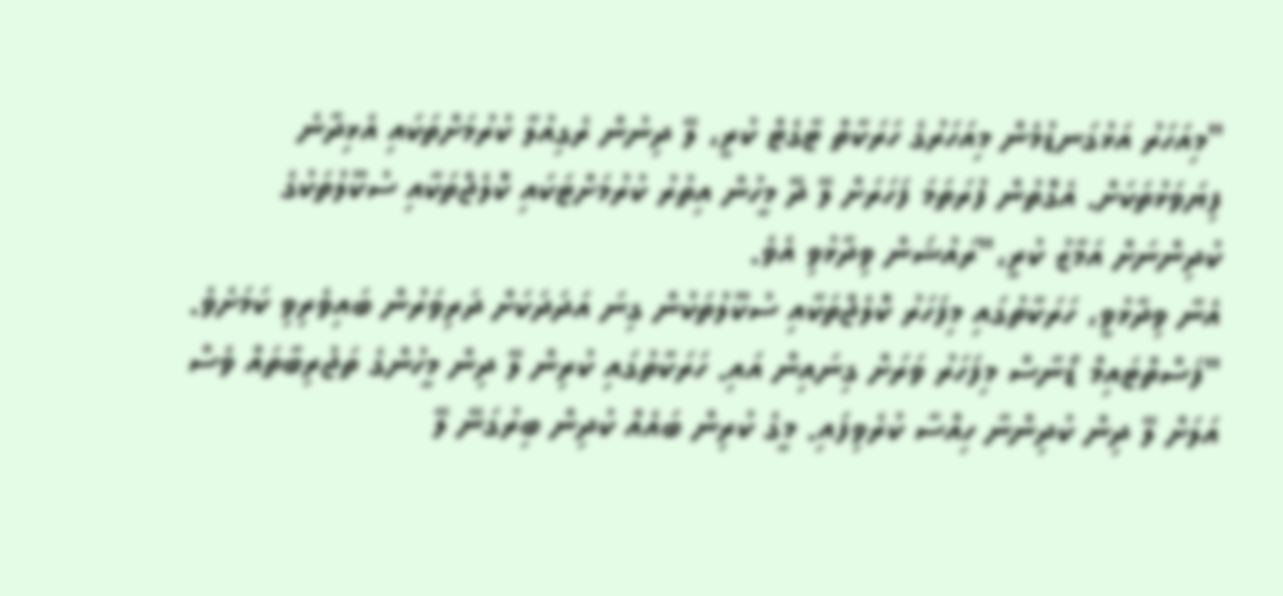"މިއަހަރު އަޅުގަނޑުމެން މިއަހަރުގެ ހަރަކާތް ޓާގެޓް ކުރީ، ލޭ ދިނުން ރެގިއުލާ ކުރުމަށްތަކައި އެޅިދާނެ ފިޔަވަޅުތަކަށް. އެގޮތުން ފުރަތަމަ ފަހަރަށް ލޭ ދޭ މީހުން އިތުރު ކުރުމަށްޓަކައި ކޮލެޖްތަކާއި ސުކޫލުތަކުގެ ކުދިންނަށް އަމާޒު ކުރީ،"ރައުޝަން ވިދާޅުވި އެވެ.
އެނާ ވިދާޅުވީ، ހަރަކާތުގައި މިފަހަރު ކޮލެޖްތަކާއި ސުކޫލުތަކުން ގިނަ އަދަދަކަށް ދަރިވަރުން ބައިވެރިވި ކަމަށެވެ.
"ފަސްތްޓައިމް ޑޯނާސް މިފަހަރު ވަރަށް ގިނައިން އައި. ހަރަކާތުގައި ކުރިން ލޭ ދިން މީހުންގެ ތަޖުރިބާތައް ވެސް އަލަށް ލޭ ދިން ކުދިންނާ ހިއްސާ ކުރެވިފައި. މީގެ ކުރިން ބައެއް ކުދިން ބިރުގަނޭ ލޭ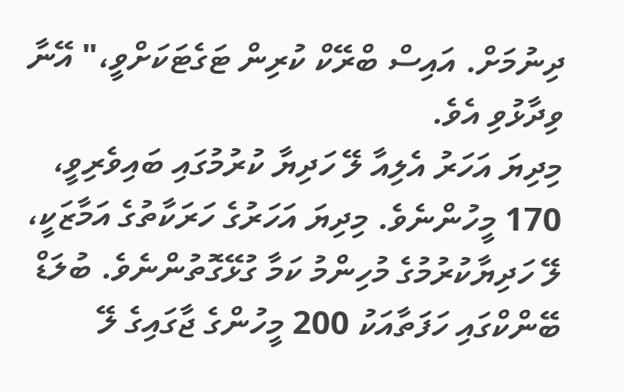ދިނުމަށް. އައިސް ބްރޭކް ކުރިން ޓަގެޓަކަށްވީ،" އޭނާ ވިދާޅުވި އެވެ.
މިދިޔަ އަހަރު އެލިއާ ލޭ ހަދިޔާ ކުރުމުގައި ބައިވެރިވީ، 170 މީހުންނެވެ. މިދިޔަ އަހަރުގެ ހަރަކާތުގެ އަމާޒަކީ، ލޭ ހަދިޔާކުރުމުގެ މުހިންމު ކަމާ ގުޅޭގޮތުންނެވެ. ބުލަޑް ބޭންކްގައި ހަފަތާއަކު 200 މީހުންގެ ޖާގައިގެ ލޭ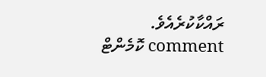ރައްކާކުރެއެވެ.
comment ކޮމެންޓް